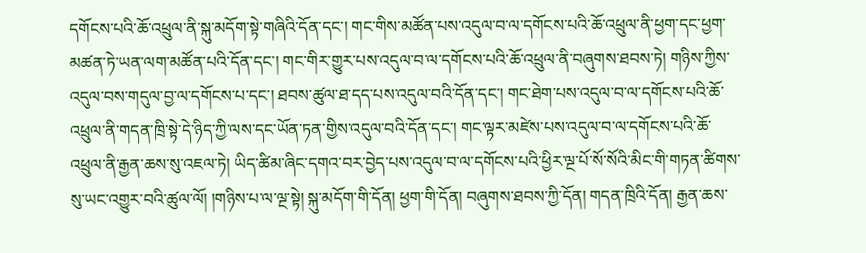དགོངས་པའི་ཆོ་འཕྲུལ་ནི་སྐུ་མདོག་སྟེ་གཞིའི་དོན་དང་། གང་གིས་མཚོན་པས་འདུལ་བ་ལ་དགོངས་པའི་ཆོ་འཕྲུལ་ནི་ཕྱག་དང་ཕྱག་མཚན་ཏེ་ཡན་ལག་མཚོན་པའི་དོན་དང་། གང་གིར་གྱུར་པས་འདུལ་བ་ལ་དགོངས་པའི་ཆོ་འཕྲུལ་ནི་བཞུགས་ཐབས་ཏེ། གཉིས་ཀྱིས་འདུལ་བས་གདུལ་བྱ་ལ་དགོངས་པ་དང་། ཐབས་ཚུལ་ཐ་དད་པས་འདུལ་བའི་དོན་དང་། གང་ཐེག་པས་འདུལ་བ་ལ་དགོངས་པའི་ཆོ་འཕྲུལ་ནི་གདན་ཁྲི་སྟེ་དེ་ཉིད་ཀྱི་ལས་དང་ཡོན་ཏན་གྱིས་འདུལ་བའི་དོན་དང་། གང་ལྟར་མཛེས་པས་འདུལ་བ་ལ་དགོངས་པའི་ཆོ་འཕྲུལ་ནི་རྒྱན་ཆས་སུ་འཇལ་ཏེ། ཡིད་ཚིམ་ཞིང་དགའ་བར་བྱེད་པས་འདུལ་བ་ལ་དགོངས་པའི་ཕྱིར་ལྔ་པོ་སོ་སོའི་མིང་གི་གཏན་ཚིགས་སུ་ཡང་འགྱུར་བའི་ཚུལ་ལོ། །གཉིས་པ་ལ་ལྔ་སྟེ། སྐུ་མདོག་གི་དོན། ཕྱག་གི་དོན། བཞུགས་ཐབས་ཀྱི་དོན། གདན་ཁྲིའི་དོན། རྒྱན་ཆས་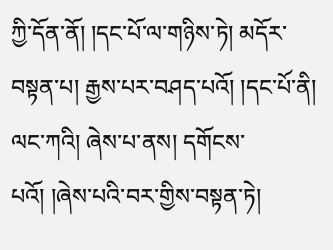ཀྱི་དོན་ནོ། །དང་པོ་ལ་གཉིས་ཏེ། མདོར་བསྟན་པ། རྒྱས་པར་བཤད་པའོ། །དང་པོ་ནི། ལང་ཀའི། ཞེས་པ་ནས། དགོངས་པའོ། །ཞེས་པའི་བར་གྱིས་བསྟན་ཏེ།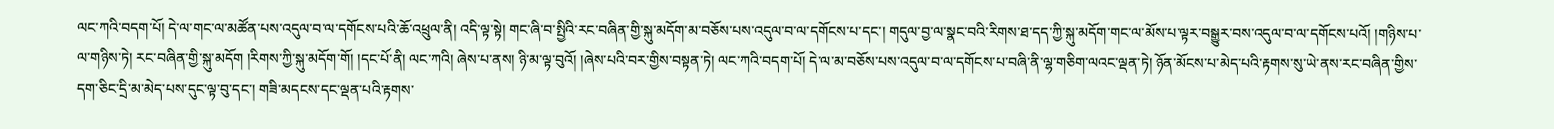ལང་ཀའི་བདག་པོ། དེ་ལ་གང་ལ་མཚོན་པས་འདུལ་བ་ལ་དགོངས་པའི་ཆོ་འཕྲུལ་ནི། འདི་ལྟ་སྟེ། གང་ཞི་བ་སྤྱིའི་རང་བཞིན་གྱི་སྐུ་མདོག་མ་བཅོས་པས་འདུལ་བ་ལ་དགོངས་པ་དང་། གདུལ་བྱ་ལ་སྣང་བའི་རིགས་ཐ་དད་ཀྱི་སྐུ་མདོག་གང་ལ་མོས་པ་ལྟར་བསྒྱུར་བས་འདུལ་བ་ལ་དགོངས་པའོ། །གཉིས་པ་ལ་གཉིས་ཏེ། རང་བཞིན་གྱི་སྐུ་མདོག །རིགས་ཀྱི་སྐུ་མདོག་གོ། །དང་པོ་ནི། ལང་ཀའི། ཞེས་པ་ནས། ཉི་མ་ལྟ་བུའོ། །ཞེས་པའི་བར་གྱིས་བསྟན་ཏེ། ལང་ཀའི་བདག་པོ། དེ་ལ་མ་བཅོས་པས་འདུལ་བ་ལ་དགོངས་པ་བཞི་ནི་ལྷ་གཅིག་ལའང་ལྡན་ཏེ། ཉོན་མོངས་པ་མེད་པའི་རྟགས་སུ་ཡེ་ནས་རང་བཞིན་གྱིས་དག་ཅིང་དྲི་མ་མེད་པས་དུང་ལྟ་བུ་དང་། གཟི་མདངས་དང་ལྡན་པའི་རྟགས་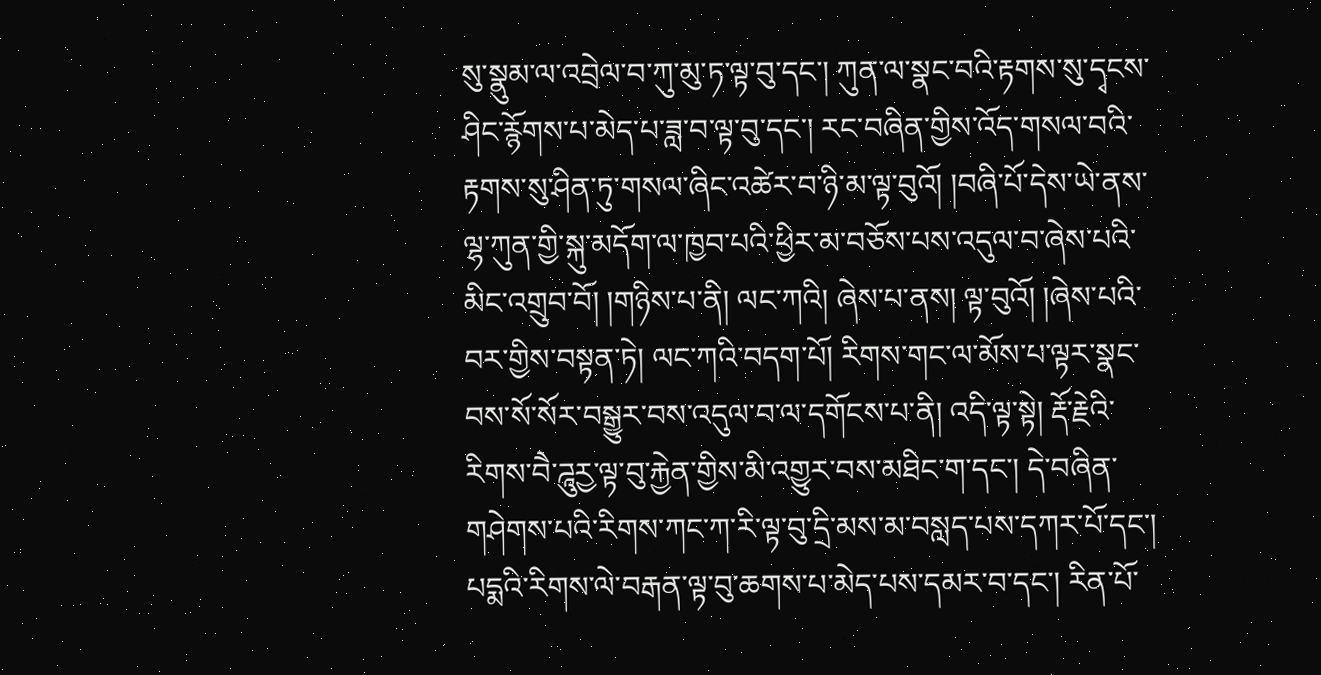སུ་སྣུམ་ལ་འབྲེལ་བ་ཀུ་མུ་ཏ་ལྟ་བུ་དང་། ཀུན་ལ་སྣང་བའི་རྟགས་སུ་དྭངས་ཤིང་རྙོགས་པ་མེད་པ་ཟླ་བ་ལྟ་བུ་དང་། རང་བཞིན་གྱིས་འོད་གསལ་བའི་རྟགས་སུ་ཤིན་ཏུ་གསལ་ཞིང་འཚེར་བ་ཉི་མ་ལྟ་བུའོ། །བཞི་པོ་དེས་ཡེ་ནས་ལྷ་ཀུན་གྱི་སྐུ་མདོག་ལ་ཁྱབ་པའི་ཕྱིར་མ་བཅོས་པས་འདུལ་བ་ཞེས་པའི་མིང་འགྲུབ་བོ། །གཉིས་པ་ནི། ལང་ཀའི། ཞེས་པ་ནས། ལྟ་བུའོ། །ཞེས་པའི་བར་གྱིས་བསྟན་ཏེ། ལང་ཀའི་བདག་པོ། རིགས་གང་ལ་མོས་པ་ལྟར་སྣང་བས་སོ་སོར་བསྒྱུར་བས་འདུལ་བ་ལ་དགོངས་པ་ནི། འདི་ལྟ་སྟེ། རྡོ་རྗེའི་རིགས་བཻ་ཌཱུརྱ་ལྟ་བུ་རྐྱེན་གྱིས་མི་འགྱུར་བས་མཐིང་ག་དང་། དེ་བཞིན་གཤེགས་པའི་རིགས་ཀང་ཀ་རི་ལྟ་བུ་དྲི་མས་མ་བསླད་པས་དཀར་པོ་དང་། པདྨའི་རིགས་ལེ་བརྒན་ལྟ་བུ་ཆགས་པ་མེད་པས་དམར་བ་དང་། རིན་པོ་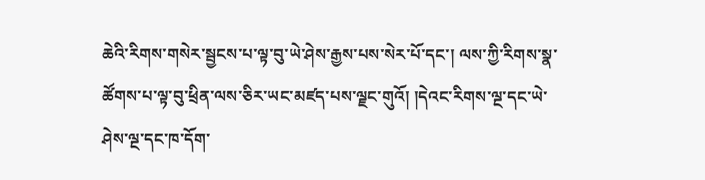ཆེའི་རིགས་གསེར་སྦྱངས་པ་ལྟ་བུ་ཡེ་ཤེས་རྒྱས་པས་སེར་པོ་དང་། ལས་ཀྱི་རིགས་སྣ་ཚོགས་པ་ལྟ་བུ་ཕྲིན་ལས་ཅིར་ཡང་མཛད་པས་ལྗང་གུའོ། །དེའང་རིགས་ལྔ་དང་ཡེ་ཤེས་ལྔ་དང་ཁ་དོག་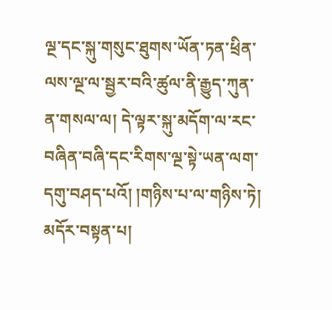ལྔ་དང་སྐུ་གསུང་ཐུགས་ཡོན་ཏན་ཕྲིན་ལས་ལྔ་ལ་སྦྱར་བའི་ཚུལ་ནི་རྒྱུད་ཀུན་ན་གསལ་ལ། དེ་ལྟར་སྐུ་མདོག་ལ་རང་བཞིན་བཞི་དང་རིགས་ལྔ་སྟེ་ཡན་ལག་དགུ་བཤད་པའོ། །གཉིས་པ་ལ་གཉིས་ཏེ། མདོར་བསྟན་པ།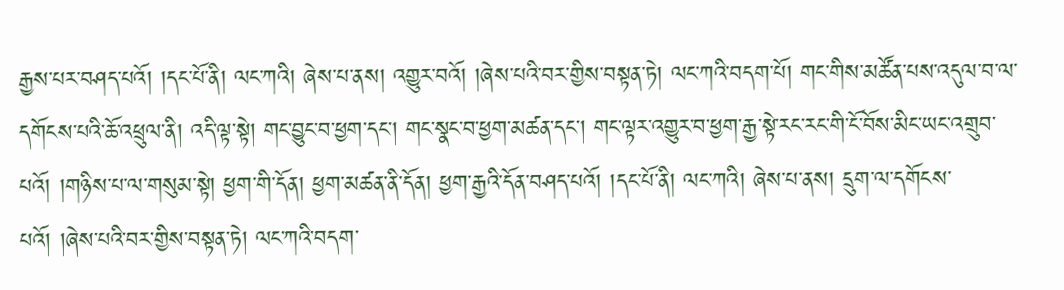རྒྱས་པར་བཤད་པའོ། །དང་པོ་ནི། ལང་ཀའི། ཞེས་པ་ནས། འགྱུར་བའོ། །ཞེས་པའི་བར་གྱིས་བསྟན་ཏེ། ལང་ཀའི་བདག་པོ། གང་གིས་མཚོན་པས་འདུལ་བ་ལ་དགོངས་པའི་ཆོ་འཕྲུལ་ནི། འདི་ལྟ་སྟེ། གང་བྱུང་བ་ཕྱག་དང་། གང་སྣང་བ་ཕྱག་མཚན་དང་། གང་ལྟར་འགྱུར་བ་ཕྱག་རྒྱ་སྟེ་རང་རང་གི་ངོ་བོས་མིང་ཡང་འགྲུབ་པའོ། །གཉིས་པ་ལ་གསུམ་སྟེ། ཕྱག་གི་དོན། ཕྱག་མཚན་ནི་དོན། ཕྱག་རྒྱའི་དོན་བཤད་པའོ། །དང་པོ་ནི། ལང་ཀའི། ཞེས་པ་ནས། དྲུག་ལ་དགོངས་པའོ། །ཞེས་པའི་བར་གྱིས་བསྟན་ཏེ། ལང་ཀའི་བདག་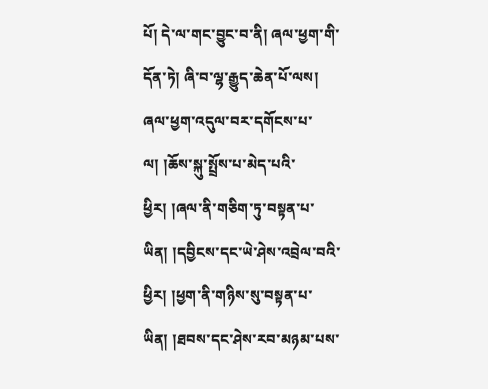པོ། དེ་ལ་གང་བྱུང་བ་ནི། ཞལ་ཕྱག་གི་དོན་ཏེ། ཞི་བ་ལྷ་རྒྱུད་ཆེན་པོ་ལས། ཞལ་ཕྱག་འདུལ་བར་དགོངས་པ་ལ། །ཆོས་སྐུ་སྤྲོས་པ་མེད་པའི་ཕྱིར། །ཞལ་ནི་གཅིག་ཏུ་བསྟན་པ་ཡིན། །དབྱིངས་དང་ཡེ་ཤེས་འབྲེལ་བའི་ཕྱིར། །ཕྱག་ནི་གཉིས་སུ་བསྟན་པ་ཡིན། །ཐབས་དང་ཤེས་རབ་མཉམ་པས་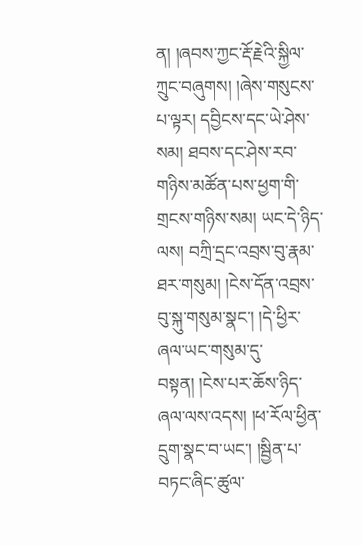ན། །ཞབས་ཀྱང་རྡོ་རྗེའི་སྐྱིལ་ཀྲུང་བཞུགས། །ཞེས་གསུངས་པ་ལྟར། དབྱིངས་དང་ཡེ་ཤེས་སམ། ཐབས་དང་ཤེས་རབ་གཉིས་མཚོན་པས་ཕྱག་གི་གྲངས་གཉིས་སམ། ཡང་དེ་ཉིད་ལས། བཀྲི་དྲང་འབྲས་བུ་རྣམ་ཐར་གསུམ། །ངེས་དོན་འབྲས་བུ་སྐུ་གསུམ་སྣང་། །དེ་ཕྱིར་ཞལ་ཡང་གསུམ་དུ་བསྟན། །ངེས་པར་ཆོས་ཉིད་ཞལ་ལས་འདས། །ཕ་རོལ་ཕྱིན་དྲུག་སྣང་བ་ཡང་། །སྦྱིན་པ་བཏང་ཞིང་ཚུལ་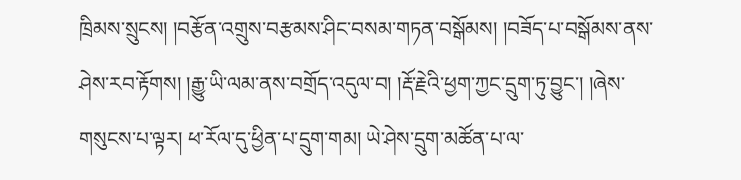ཁྲིམས་སྲུངས། །བརྩོན་འགྲུས་བརྩམས་ཤིང་བསམ་གཏན་བསྒོམས། །བཟོད་པ་བསྒོམས་ནས་ཤེས་རབ་རྟོགས། །རྒྱུ་ཡི་ལམ་ནས་བགྲོད་འདུལ་བ། །རྡོ་རྗེའི་ཕྱག་ཀྱང་དྲུག་ཏུ་བྱུང་། །ཞེས་གསུངས་པ་ལྟར། ཕ་རོལ་དུ་ཕྱིན་པ་དྲུག་གམ། ཡེ་ཤེས་དྲུག་མཚོན་པ་ལ་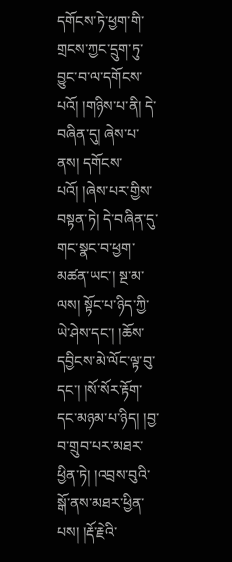དགོངས་ཏེ་ཕྱག་གི་གྲངས་ཀྱང་དྲུག་ཏུ་བྱུང་བ་ལ་དགོངས་པའོ། །གཉིས་པ་ནི། དེ་བཞིན་དུ། ཞེས་པ་ནས། དགོངས་པའོ། །ཞེས་པར་གྱིས་བསྟན་ཏེ། དེ་བཞིན་དུ་གང་སྣང་བ་ཕྱག་མཚན་ཡང་། སྔ་མ་ལས། སྟོང་པ་ཉིད་ཀྱི་ཡེ་ཤེས་དང་། །ཆོས་དབྱིངས་མེ་ལོང་ལྟ་བུ་དང་། །སོ་སོར་རྟོག་དང་མཉམ་པ་ཉིད། །བྱ་བ་གྲུབ་པར་མཐར་ཕྱིན་ཏེ། །འབྲས་བུའི་སྒོ་ནས་མཐར་ཕྱིན་པས། །རྡོ་རྗེའི་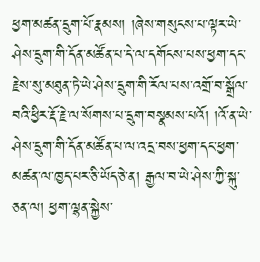ཕྱག་མཚན་དྲུག་པོ་རྣམས། །ཞེས་གསུངས་པ་ལྟར་ཡེ་ཤེས་དྲུག་གི་དོན་མཚོན་པ་དེ་ལ་དགོངས་པས་ཕྱག་དང་རྗེས་སུ་མཐུན་ཏེ་ཡེ་ཤེས་དྲུག་གི་རོལ་པས་འགྲོ་བ་སྒྲོལ་བའི་ཕྱིར་རྡོ་རྗེ་ལ་སོགས་པ་དྲུག་བསྣམས་པའོ། །འོ་ན་ཡེ་ཤེས་དྲུག་གི་དོན་མཚོན་པ་ལ་འདྲ་བས་ཕྱག་དང་ཕྱག་མཚན་ལ་ཁྱད་པར་ཅི་ཡོད་ཅེ་ན། རྒྱལ་བ་ཡེ་ཤེས་ཀྱི་སྐུ་ཅན་ལ། ཕྱག་ལྷན་སྐྱེས་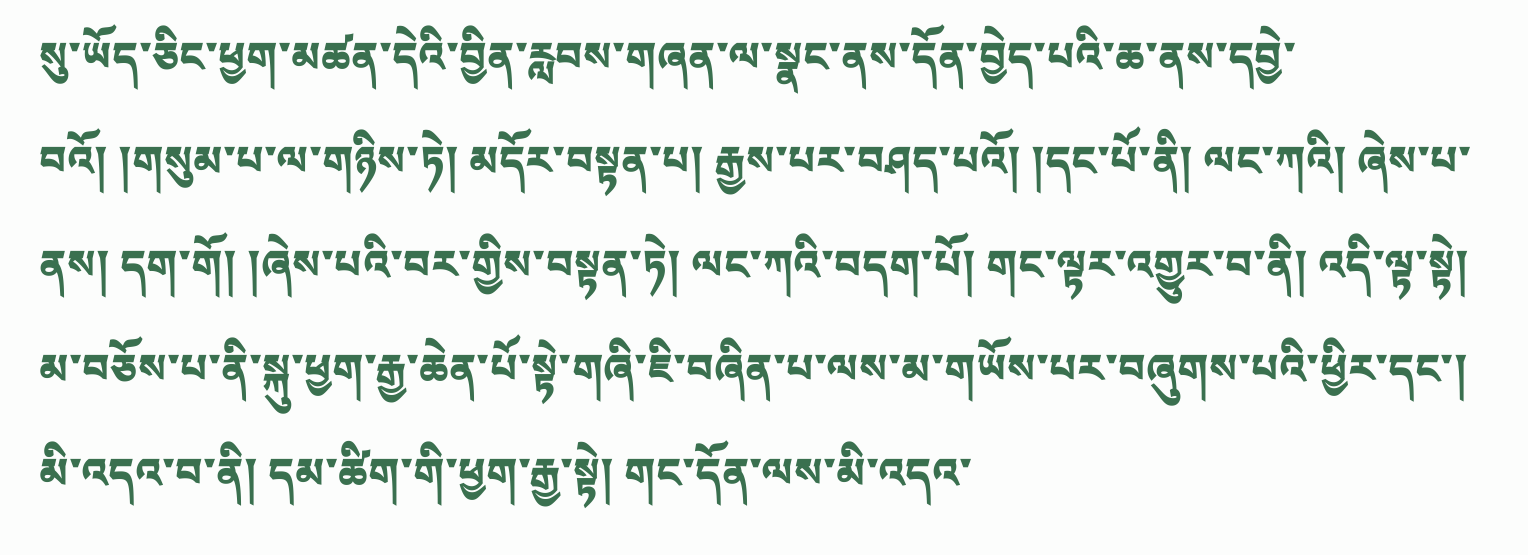སུ་ཡོད་ཅིང་ཕྱག་མཚན་དེའི་བྱིན་རླབས་གཞན་ལ་སྣང་ནས་དོན་བྱེད་པའི་ཆ་ནས་དབྱེ་བའོ། །གསུམ་པ་ལ་གཉིས་ཏེ། མདོར་བསྟན་པ། རྒྱས་པར་བཤད་པའོ། །དང་པོ་ནི། ལང་ཀའི། ཞེས་པ་ནས། དག་གོ། །ཞེས་པའི་བར་གྱིས་བསྟན་ཏེ། ལང་ཀའི་བདག་པོ། གང་ལྟར་འགྱུར་བ་ནི། འདི་ལྟ་སྟེ། མ་བཅོས་པ་ནི་སྐུ་ཕྱག་རྒྱ་ཆེན་པོ་སྟེ་གཞི་ཇི་བཞིན་པ་ལས་མ་གཡོས་པར་བཞུགས་པའི་ཕྱིར་དང་། མི་འདའ་བ་ནི། དམ་ཚིག་གི་ཕྱག་རྒྱ་སྟེ། གང་དོན་ལས་མི་འདའ་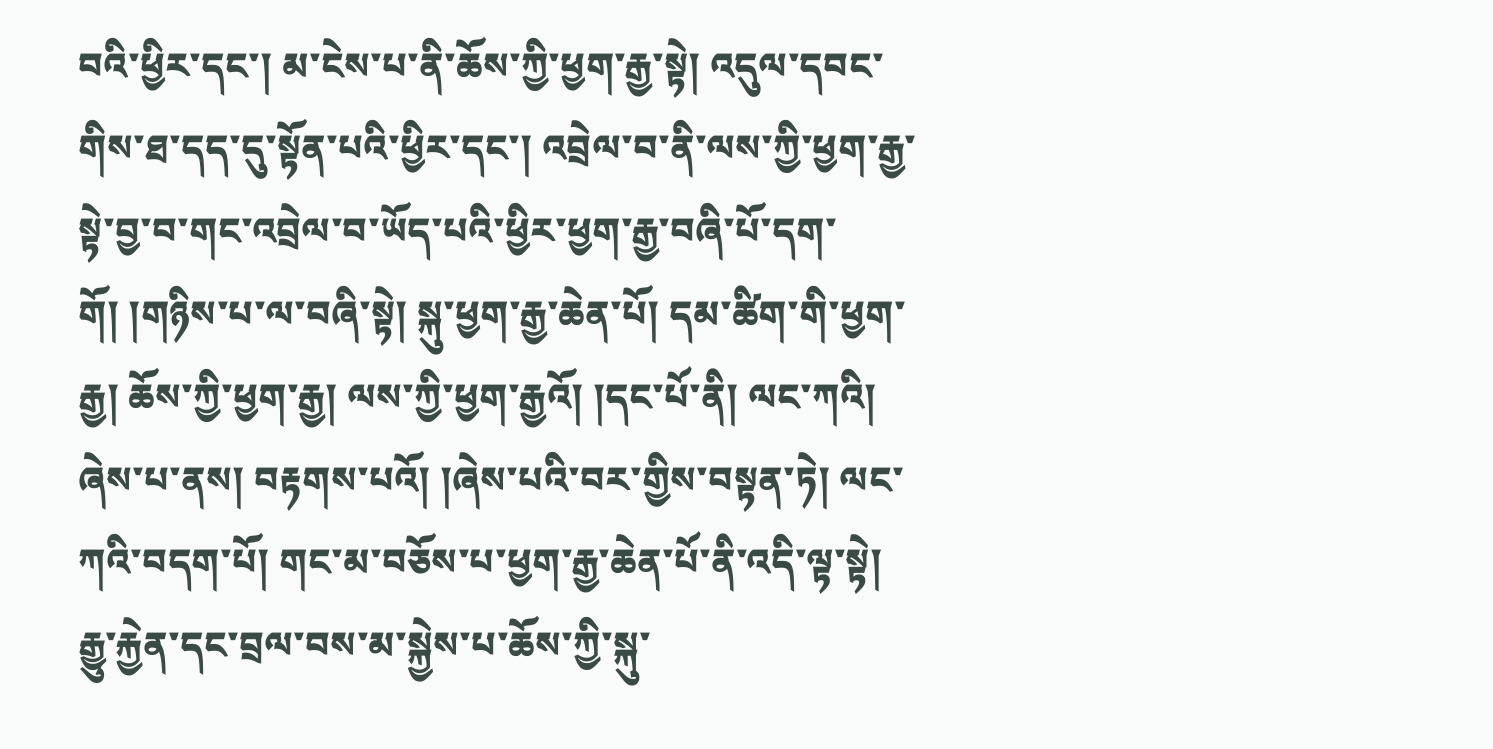བའི་ཕྱིར་དང་། མ་ངེས་པ་ནི་ཆོས་ཀྱི་ཕྱག་རྒྱ་སྟེ། འདུལ་དབང་གིས་ཐ་དད་དུ་སྟོན་པའི་ཕྱིར་དང་། འབྲེལ་བ་ནི་ལས་ཀྱི་ཕྱག་རྒྱ་སྟེ་བྱ་བ་གང་འབྲེལ་བ་ཡོད་པའི་ཕྱིར་ཕྱག་རྒྱ་བཞི་པོ་དག་གོ། །གཉིས་པ་ལ་བཞི་སྟེ། སྐུ་ཕྱག་རྒྱ་ཆེན་པོ། དམ་ཚིག་གི་ཕྱག་རྒྱ། ཆོས་ཀྱི་ཕྱག་རྒྱ། ལས་ཀྱི་ཕྱག་རྒྱའོ། །དང་པོ་ནི། ལང་ཀའི། ཞེས་པ་ནས། བརྟགས་པའོ། །ཞེས་པའི་བར་གྱིས་བསྟན་ཏེ། ལང་ཀའི་བདག་པོ། གང་མ་བཅོས་པ་ཕྱག་རྒྱ་ཆེན་པོ་ནི་འདི་ལྟ་སྟེ། རྒྱུ་རྐྱེན་དང་བྲལ་བས་མ་སྐྱེས་པ་ཆོས་ཀྱི་སྐུ་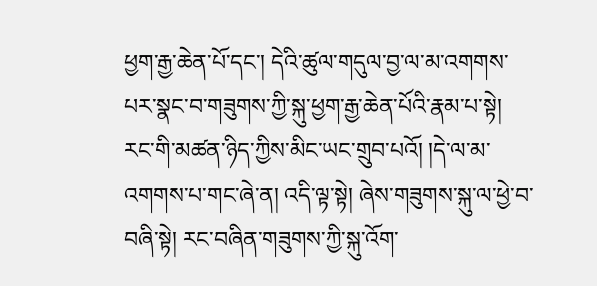ཕྱག་རྒྱ་ཆེན་པོ་དང་། དེའི་ཚུལ་གདུལ་བྱ་ལ་མ་འགགས་པར་སྣང་བ་གཟུགས་ཀྱི་སྐུ་ཕྱག་རྒྱ་ཆེན་པོའི་རྣམ་པ་སྟེ། རང་གི་མཚན་ཉིད་ཀྱིས་མིང་ཡང་གྲུབ་པའོ། །དེ་ལ་མ་འགགས་པ་གང་ཞེ་ན། འདི་ལྟ་སྟེ། ཞེས་གཟུགས་སྐུ་ལ་ཕྱེ་བ་བཞི་སྟེ། རང་བཞིན་གཟུགས་ཀྱི་སྐུ་འོག་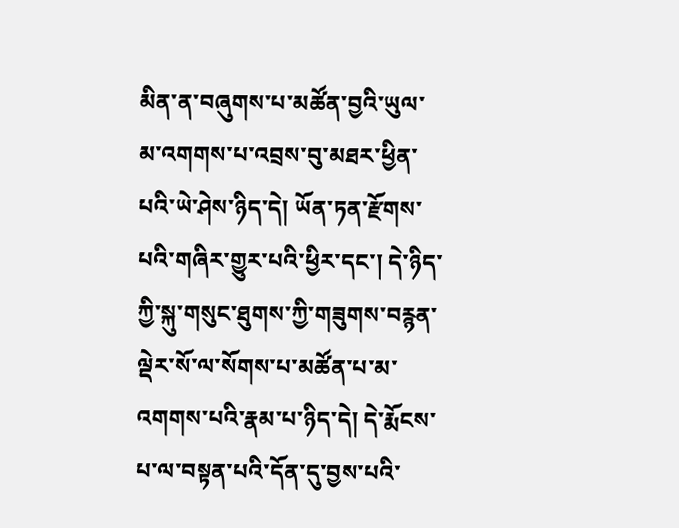མིན་ན་བཞུགས་པ་མཚོན་བྱའི་ཡུལ་མ་འགགས་པ་འབྲས་བུ་མཐར་ཕྱིན་པའི་ཡེ་ཤེས་ཉིད་དེ། ཡོན་ཏན་རྫོགས་པའི་གཞིར་གྱུར་པའི་ཕྱིར་དང་། དེ་ཉིད་ཀྱི་སྐུ་གསུང་ཐུགས་ཀྱི་གཟུགས་བརྙན་ལྡེར་སོ་ལ་སོགས་པ་མཚོན་པ་མ་འགགས་པའི་རྣམ་པ་ཉིད་དེ། དེ་རྨོངས་པ་ལ་བསྟན་པའི་དོན་དུ་བྱས་པའི་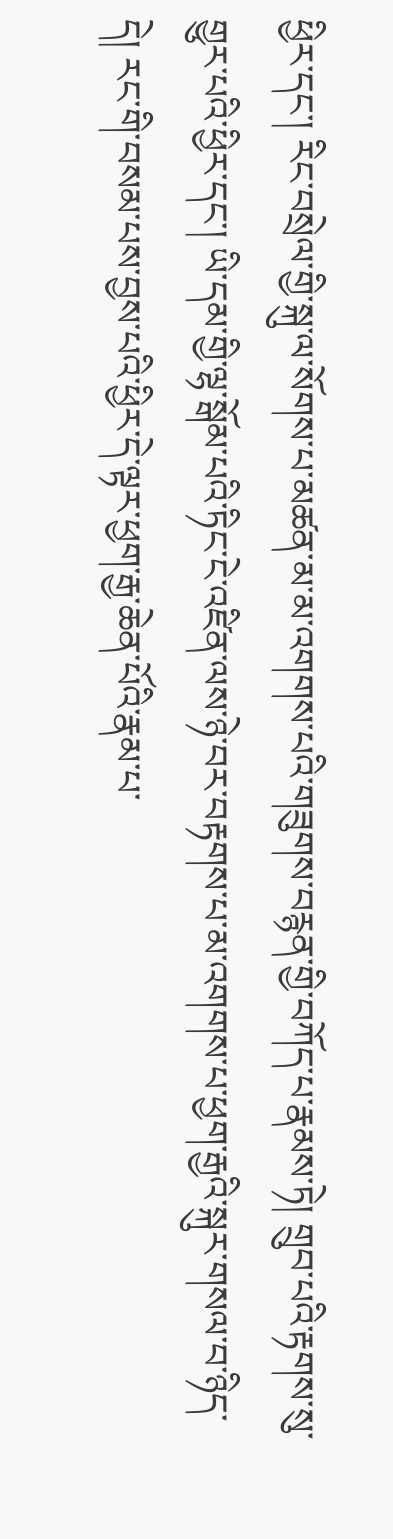ཕྱིར་དང་། རིང་བསྲེལ་གྱི་སྐུ་ལ་སོགས་པ་མཚན་མ་མ་འགགས་པའི་གཟུགས་བརྙན་གྱི་བཀོད་པ་རྣམས་ཏེ། གྲུབ་པའི་རྟགས་སུ་གྱུར་པའི་ཕྱིར་དང་། ཡི་དམ་གྱི་ལྷ་སྒོམ་པའི་ཏིང་ངེ་འཛིན་ལས་ཉེ་བར་བརྟགས་པ་མ་འགགས་པ་ཕྱག་རྒྱའི་སྐུར་གསལ་བ་ཉིད་དེ། རང་གི་བསམ་པས་བྱས་པའི་ཕྱིར་དེ་ལྟར་ཕྱག་རྒྱ་ཆེན་པོའི་རྣམ་པ་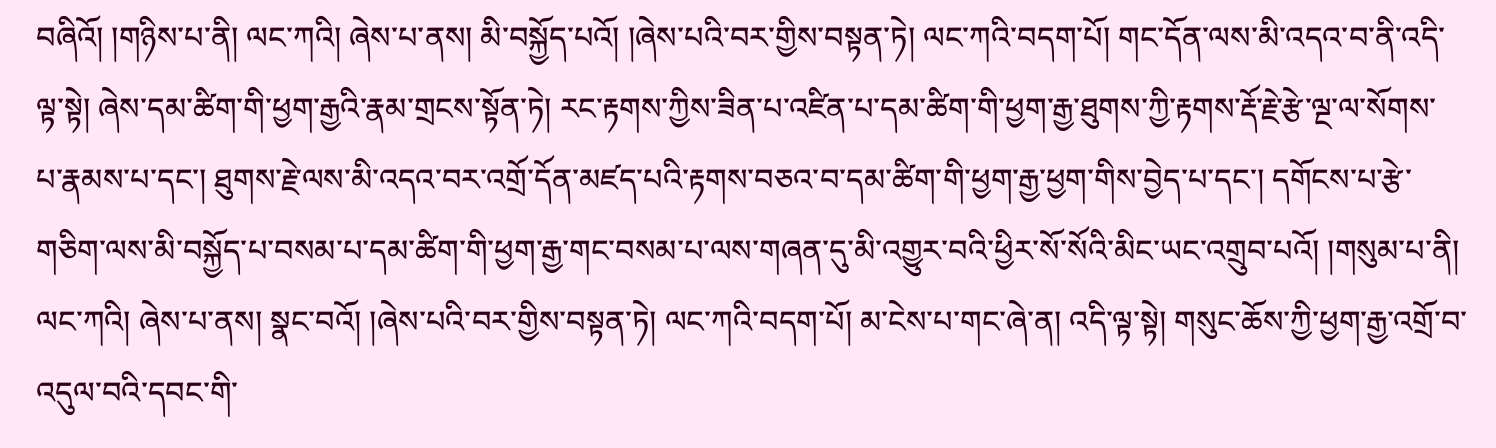བཞིའོ། །གཉིས་པ་ནི། ལང་ཀའི། ཞེས་པ་ནས། མི་བསྐྱོད་པའོ། །ཞེས་པའི་བར་གྱིས་བསྟན་ཏེ། ལང་ཀའི་བདག་པོ། གང་དོན་ལས་མི་འདའ་བ་ནི་འདི་ལྟ་སྟེ། ཞེས་དམ་ཚིག་གི་ཕྱག་རྒྱའི་རྣམ་གྲངས་སྟོན་ཏེ། རང་རྟགས་ཀྱིས་ཟིན་པ་འཛིན་པ་དམ་ཚིག་གི་ཕྱག་རྒྱ་ཐུགས་ཀྱི་རྟགས་རྡོ་རྗེ་རྩེ་ལྔ་ལ་སོགས་པ་རྣམས་པ་དང་། ཐུགས་རྗེ་ལས་མི་འདའ་བར་འགྲོ་དོན་མཛད་པའི་རྟགས་བཅའ་བ་དམ་ཚིག་གི་ཕྱག་རྒྱ་ཕྱག་གིས་བྱེད་པ་དང་། དགོངས་པ་རྩེ་གཅིག་ལས་མི་བསྐྱོད་པ་བསམ་པ་དམ་ཚིག་གི་ཕྱག་རྒྱ་གང་བསམ་པ་ལས་གཞན་དུ་མི་འགྱུར་བའི་ཕྱིར་སོ་སོའི་མིང་ཡང་འགྲུབ་པའོ། །གསུམ་པ་ནི། ལང་ཀའི། ཞེས་པ་ནས། སྣང་བའོ། །ཞེས་པའི་བར་གྱིས་བསྟན་ཏེ། ལང་ཀའི་བདག་པོ། མ་ངེས་པ་གང་ཞེ་ན། འདི་ལྟ་སྟེ། གསུང་ཆོས་ཀྱི་ཕྱག་རྒྱ་འགྲོ་བ་འདུལ་བའི་དབང་གི་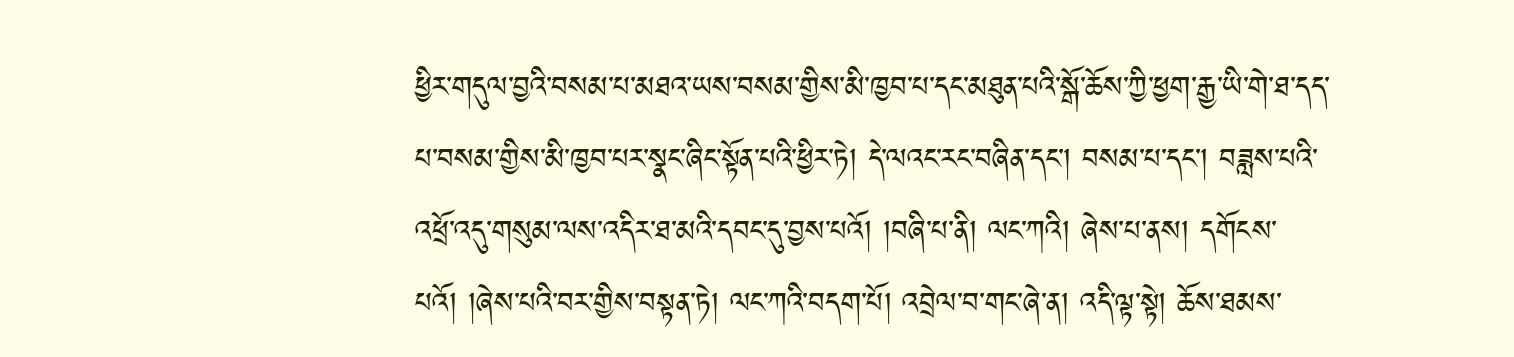ཕྱིར་གདུལ་བྱའི་བསམ་པ་མཐའ་ཡས་བསམ་གྱིས་མི་ཁྱབ་པ་དང་མཐུན་པའི་སྒོ་ཆོས་ཀྱི་ཕྱག་རྒྱ་ཡི་གེ་ཐ་དད་པ་བསམ་གྱིས་མི་ཁྱབ་པར་སྣང་ཞིང་སྟོན་པའི་ཕྱིར་ཏེ། དེ་ལའང་རང་བཞིན་དང་། བསམ་པ་དང་། བཟླས་པའི་འཕྲོ་འདུ་གསུམ་ལས་འདིར་ཐ་མའི་དབང་དུ་བྱས་པའོ། །བཞི་པ་ནི། ལང་ཀའི། ཞེས་པ་ནས། དགོངས་པའོ། །ཞེས་པའི་བར་གྱིས་བསྟན་ཏེ། ལང་ཀའི་བདག་པོ། འབྲེལ་བ་གང་ཞེ་ན། འདི་ལྟ་སྟེ། ཆོས་ཐམས་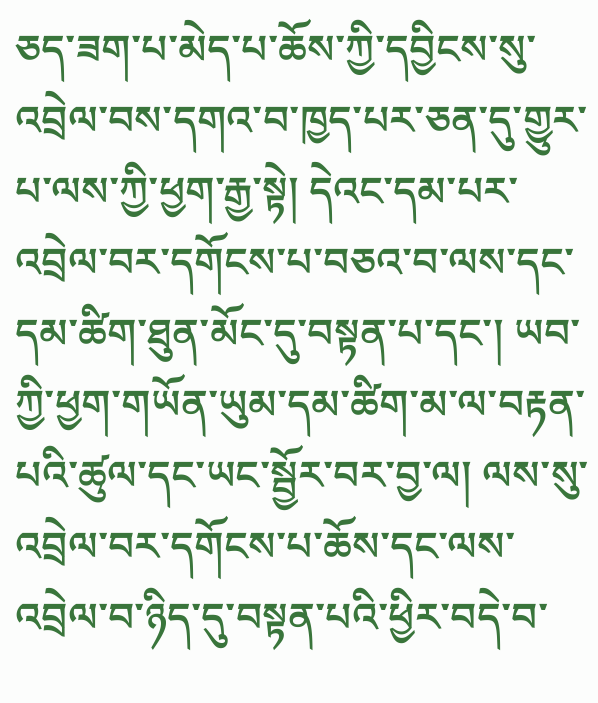ཅད་ཟག་པ་མེད་པ་ཆོས་ཀྱི་དབྱིངས་སུ་འབྲེལ་བས་དགའ་བ་ཁྱད་པར་ཅན་དུ་གྱུར་པ་ལས་ཀྱི་ཕྱག་རྒྱ་སྟེ། དེའང་དམ་པར་འབྲེལ་བར་དགོངས་པ་བཅའ་བ་ལས་དང་དམ་ཚིག་ཐུན་མོང་དུ་བསྟན་པ་དང་། ཡབ་ཀྱི་ཕྱག་གཡོན་ཡུམ་དམ་ཚིག་མ་ལ་བརྟན་པའི་ཚུལ་དང་ཡང་སྦྱོར་བར་བྱ་ལ། ལས་སུ་འབྲེལ་བར་དགོངས་པ་ཆོས་དང་ལས་འབྲེལ་བ་ཉིད་དུ་བསྟན་པའི་ཕྱིར་བདེ་བ་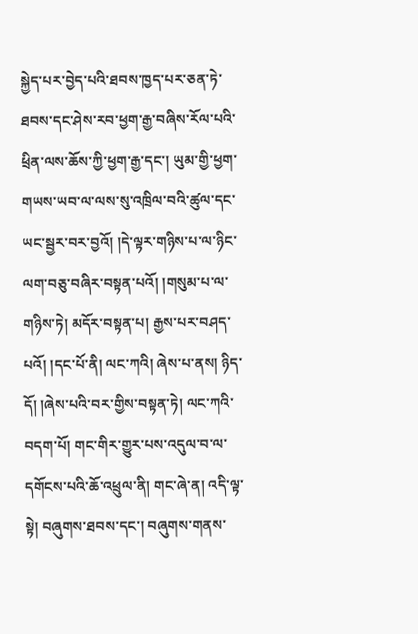སྐྱེད་པར་བྱེད་པའི་ཐབས་ཁྱད་པར་ཅན་ཏེ་ཐབས་དང་ཤེས་རབ་ཕྱག་རྒྱ་བཞིས་རོལ་པའི་ཕྲིན་ལས་ཆོས་ཀྱི་ཕྱག་རྒྱ་དང་། ཡུམ་གྱི་ཕྱག་གཡས་ཡབ་ལ་ལས་སུ་འཁྲིལ་བའི་ཚུལ་དང་ཡང་སྦྱར་བར་བྱའོ། །དེ་ལྟར་གཉིས་པ་ལ་ཉིང་ལག་བཅུ་བཞིར་བསྟན་པའོ། །གསུམ་པ་ལ་གཉིས་ཏེ། མདོར་བསྟན་པ། རྒྱས་པར་བཤད་པའོ། །དང་པོ་ནི། ལང་ཀའི། ཞེས་པ་ནས། ཉིད་དོ། །ཞེས་པའི་བར་གྱིས་བསྟན་ཏེ། ལང་ཀའི་བདག་པོ། གང་གིར་གྱུར་པས་འདུལ་བ་ལ་དགོངས་པའི་ཆོ་འཕྲུལ་ནི། གང་ཞེ་ན། འདི་ལྟ་སྟེ། བཞུགས་ཐབས་དང་། བཞུགས་གནས་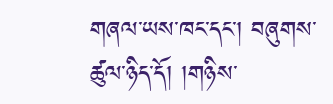གཞལ་ཡས་ཁང་དང་། བཞུགས་ཚུལ་ཉིད་དོ། །གཉིས་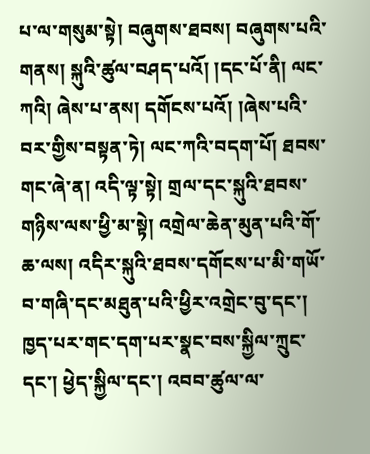པ་ལ་གསུམ་སྟེ། བཞུགས་ཐབས། བཞུགས་པའི་གནས། སྐུའི་ཚུལ་བཤད་པའོ། །དང་པོ་ནི། ལང་ཀའི། ཞེས་པ་ནས། དགོངས་པའོ། །ཞེས་པའི་བར་གྱིས་བསྟན་ཏེ། ལང་ཀའི་བདག་པོ། ཐབས་གང་ཞེ་ན། འདི་ལྟ་སྟེ། གྲལ་དང་སྐུའི་ཐབས་གཉིས་ལས་ཕྱི་མ་སྟེ། འགྲེལ་ཆེན་མུན་པའི་གོ་ཆ་ལས། འདིར་སྐུའི་ཐབས་དགོངས་པ་མི་གཡོ་བ་གཞི་དང་མཐུན་པའི་ཕྱིར་འགྲེང་བུ་དང་། ཁྱད་པར་གང་དག་པར་སྣང་བས་སྐྱིལ་ཀྲུང་དང་། ཕྱེད་སྐྱིལ་དང་། འབབ་ཚུལ་ལ་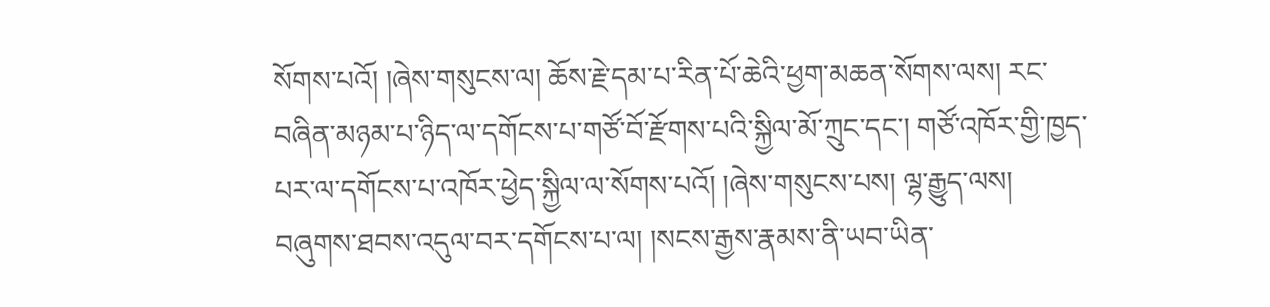སོགས་པའོ། །ཞེས་གསུངས་ལ། ཆོས་རྗེ་དམ་པ་རིན་པོ་ཆེའི་ཕྱག་མཆན་སོགས་ལས། རང་བཞིན་མཉམ་པ་ཉིད་ལ་དགོངས་པ་གཙོ་བོ་རྫོགས་པའི་སྐྱིལ་མོ་ཀྲུང་དང་། གཙོ་འཁོར་གྱི་ཁྱད་པར་ལ་དགོངས་པ་འཁོར་ཕྱེད་སྐྱིལ་ལ་སོགས་པའོ། །ཞེས་གསུངས་པས། ལྷ་རྒྱུད་ལས། བཞུགས་ཐབས་འདུལ་བར་དགོངས་པ་ལ། །སངས་རྒྱས་རྣམས་ནི་ཡབ་ཡིན་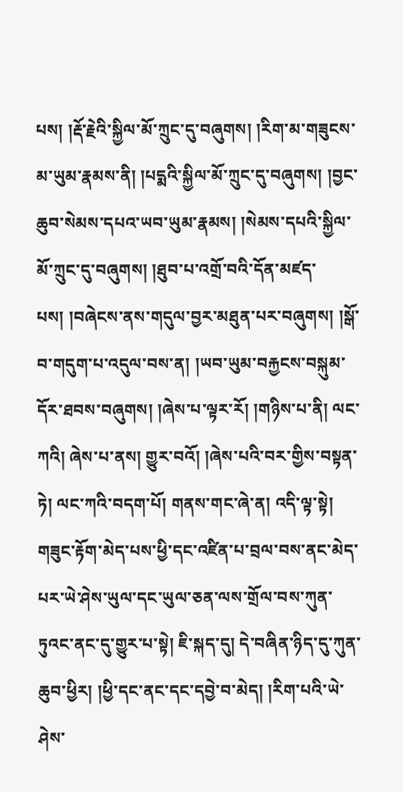པས། །རྡོ་རྗེའི་སྐྱིལ་མོ་ཀྲུང་དུ་བཞུགས། །རིག་མ་གཟུངས་མ་ཡུམ་རྣམས་ནི། །པདྨའི་སྐྱིལ་མོ་ཀྲུང་དུ་བཞུགས། །བྱང་ཆུབ་སེམས་དཔའ་ཡབ་ཡུམ་རྣམས། །སེམས་དཔའི་སྐྱིལ་མོ་ཀྲུང་དུ་བཞུགས། །ཐུབ་པ་འགྲོ་བའི་དོན་མཛད་པས། །བཞེངས་ནས་གདུལ་བྱར་མཐུན་པར་བཞུགས། །སྒོ་བ་གདུག་པ་འདུལ་བས་ན། །ཡབ་ཡུམ་བརྐྱངས་བསྐུམ་དོར་ཐབས་བཞུགས། །ཞེས་པ་ལྟར་རོ། །གཉིས་པ་ནི། ལང་ཀའི། ཞེས་པ་ནས། གྱུར་བའོ། །ཞེས་པའི་བར་གྱིས་བསྟན་ཏེ། ལང་ཀའི་བདག་པོ། གནས་གང་ཞེ་ན། འདི་ལྟ་སྟེ། གཟུང་རྟོག་མེད་པས་ཕྱི་དང་འཛིན་པ་བྲལ་བས་ནང་མེད་པར་ཡེ་ཤེས་ཡུལ་དང་ཡུལ་ཅན་ལས་གྲོལ་བས་ཀུན་ཏུའང་ནང་དུ་གྱུར་པ་སྟེ། ཇི་སྐད་དུ། དེ་བཞིན་ཉིད་དུ་ཀུན་ཆུབ་ཕྱིར། །ཕྱི་དང་ནང་དང་དབྱེ་བ་མེད། །རིག་པའི་ཡེ་ཤེས་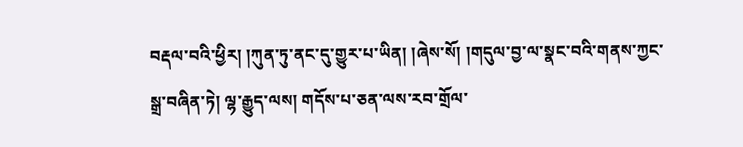བརྡལ་བའི་ཕྱིར། །ཀུན་ཏུ་ནང་དུ་གྱུར་པ་ཡིན། །ཞེས་སོ། །གདུལ་བྱ་ལ་སྣང་བའི་གནས་ཀྱང་སྒྲ་བཞིན་ཏེ། ལྷ་རྒྱུད་ལས། གདོས་པ་ཅན་ལས་རབ་གྲོལ་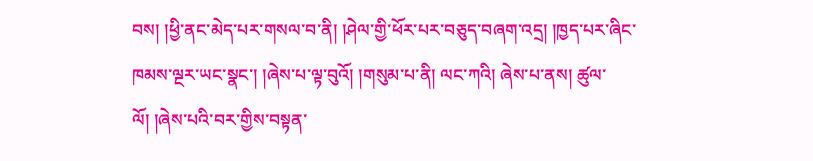བས། །ཕྱི་ནང་མེད་པར་གསལ་བ་ནི། །ཤེལ་གྱི་ཕོར་པར་བཅུད་བཞག་འདྲ། །ཁྱད་པར་ཞིང་ཁམས་ལྔར་ཡང་སྣང་། །ཞེས་པ་ལྟ་བུའོ། །གསུམ་པ་ནི། ལང་ཀའི། ཞེས་པ་ནས། ཚུལ་ལོ། །ཞེས་པའི་བར་གྱིས་བསྟན་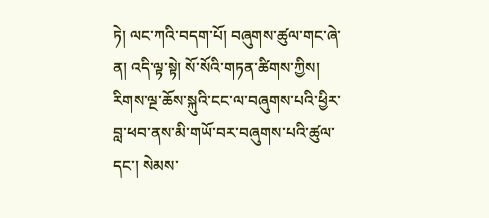ཏེ། ལང་ཀའི་བདག་པོ། བཞུགས་ཚུལ་གང་ཞེ་ན། འདི་ལྟ་སྟེ། སོ་སོའི་གཏན་ཚིགས་ཀྱིས། རིགས་ལྔ་ཆོས་སྐུའི་ངང་ལ་བཞུགས་པའི་ཕྱིར་བླ་ཕབ་ནས་མི་གཡོ་བར་བཞུགས་པའི་ཚུལ་དང་། སེམས་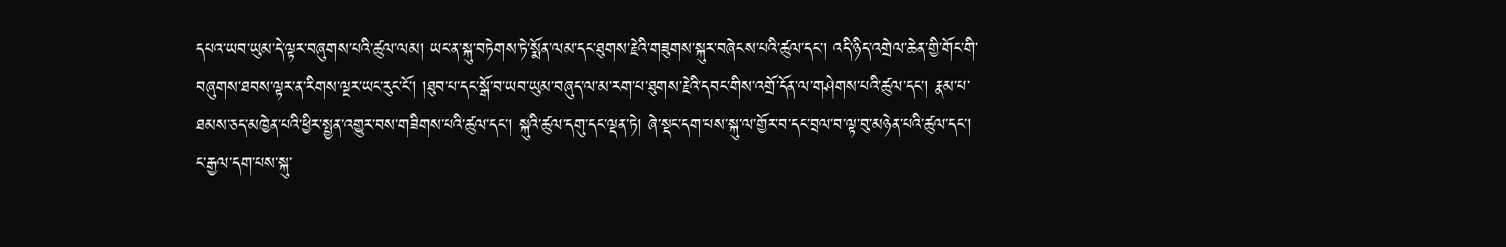དཔའ་ཡབ་ཡུམ་དེ་ལྟར་བཞུགས་པའི་ཚུལ་ལམ། ཡང་ན་སྐུ་བཏེགས་ཏེ་སྨོན་ལམ་དང་ཐུགས་རྗེའི་གཟུགས་སྐུར་བཞེངས་པའི་ཚུལ་དང་། འདི་ཉིད་འགྲེལ་ཆེན་གྱི་གོང་གི་བཞུགས་ཐབས་ལྟར་ན་རིགས་ལྔར་ཡང་རུང་ངོ་། །ཐུབ་པ་དང་སྒོ་བ་ཡབ་ཡུམ་བཞུད་ལ་མ་རག་པ་ཐུགས་རྗེའི་དབང་གིས་འགྲོ་དོན་ལ་གཤེགས་པའི་ཚུལ་དང་། རྣམ་པ་ཐམས་ཅད་མཁྱེན་པའི་ཕྱིར་སྤྱན་འགྱུར་བས་གཟིགས་པའི་ཚུལ་དང་། སྐུའི་ཚུལ་དགུ་དང་ལྡན་ཏེ། ཞེ་སྡང་དག་པས་སྐུ་ལ་གྱོར་བ་དང་བྲལ་བ་ལྟ་བུ་མཉེན་པའི་ཚུལ་དང་། ང་རྒྱལ་དག་པས་སྐུ་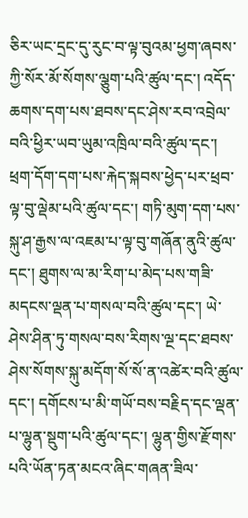ཅིར་ཡང་དྲང་དུ་རུང་བ་ལྟ་བུའམ་ཕྱག་ཞབས་ཀྱི་སོར་མོ་སོགས་ལྕུག་པའི་ཚུལ་དང་། འདོད་ཆགས་དག་པས་ཐབས་དང་ཤེས་རབ་འབྲེལ་བའི་ཕྱིར་ཡབ་ཡུམ་འཁྲིལ་བའི་ཚུལ་དང་། ཕྲག་དོག་དག་པས་རྐེད་སྐབས་ཕྱེད་པར་ཕྲབ་ལྟ་བུ་ལྡེམ་པའི་ཚུལ་དང་། གཏི་མུག་དག་པས་སྐུ་ཤ་རྒྱས་ལ་འཇམ་པ་ལྟ་བུ་གཞོན་ནུའི་ཚུལ་དང་། ཐུགས་ལ་མ་རིག་པ་མེད་པས་གཟི་མདངས་ལྡན་པ་གསལ་བའི་ཚུལ་དང་། ཡེ་ཤེས་ཤིན་ཏུ་གསལ་བས་རིགས་ལྔ་དང་ཐབས་ཤེས་སོགས་སྐུ་མདོག་སོ་སོ་ན་འཚེར་བའི་ཚུལ་དང་། དགོངས་པ་མི་གཡོ་བས་བརྗིད་དང་ལྡན་པ་ལྷུན་སྡུག་པའི་ཚུལ་དང་། ལྷུན་གྱིས་རྫོགས་པའི་ཡོན་ཏན་མངའ་ཞིང་གཞན་ཟིལ་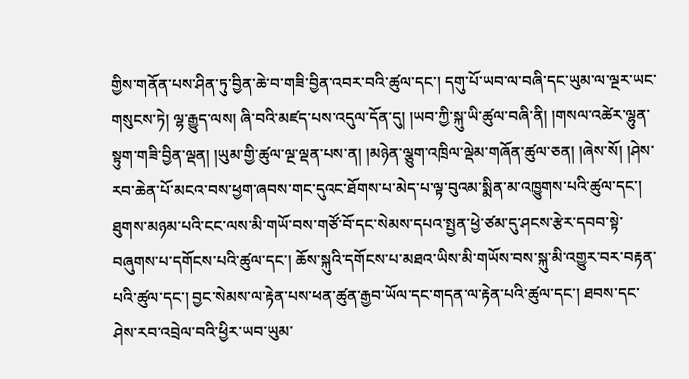གྱིས་གནོན་པས་ཤིན་ཏུ་བྱིན་ཆེ་བ་གཟི་བྱིན་འབར་བའི་ཚུལ་དང་། དགུ་པོ་ཡབ་ལ་བཞི་དང་ཡུམ་ལ་ལྔར་ཡང་གསུངས་ཏེ། ལྷ་རྒྱུད་ལས། ཞི་བའི་མཛད་པས་འདུལ་དོན་དུ། །ཡབ་ཀྱི་སྐུ་ཡི་ཚུལ་བཞི་ནི། །གསལ་འཚེར་ལྷུན་སྟུག་གཟི་བྱིན་ལྡན། །ཡུམ་གྱི་ཚུལ་ལྔ་ལྡན་པས་ན། །མཉེན་ལྕུག་འཁྲིལ་ལྡེམ་གཞོན་ཚུལ་ཅན། །ཞེས་སོ། །ཤེས་རབ་ཆེན་པོ་མངའ་བས་ཕྱག་ཞབས་གང་དུའང་ཐོགས་པ་མེད་པ་ལྟ་བུའམ་སྨིན་མ་འཁྱུགས་པའི་ཚུལ་དང་། ཐུགས་མཉམ་པའི་ངང་ལས་མི་གཡོ་བས་གཙོ་བོ་དང་སེམས་དཔའ་སྤྱན་ཕྱེ་ཙམ་དུ་ཤངས་རྩེར་དབབ་སྟེ་བཞུགས་པ་དགོངས་པའི་ཚུལ་དང་། ཆོས་སྐུའི་དགོངས་པ་མཐའ་ཡིས་མི་གཡོས་བས་སྐུ་མི་འགྱུར་བར་བརྟན་པའི་ཚུལ་དང་། བྱང་སེམས་ལ་རྟེན་པས་ཕན་ཚུན་རྒྱབ་ཡོལ་དང་གདན་ལ་རྟེན་པའི་ཚུལ་དང་། ཐབས་དང་ཤེས་རབ་འབྲེལ་བའི་ཕྱིར་ཡབ་ཡུམ་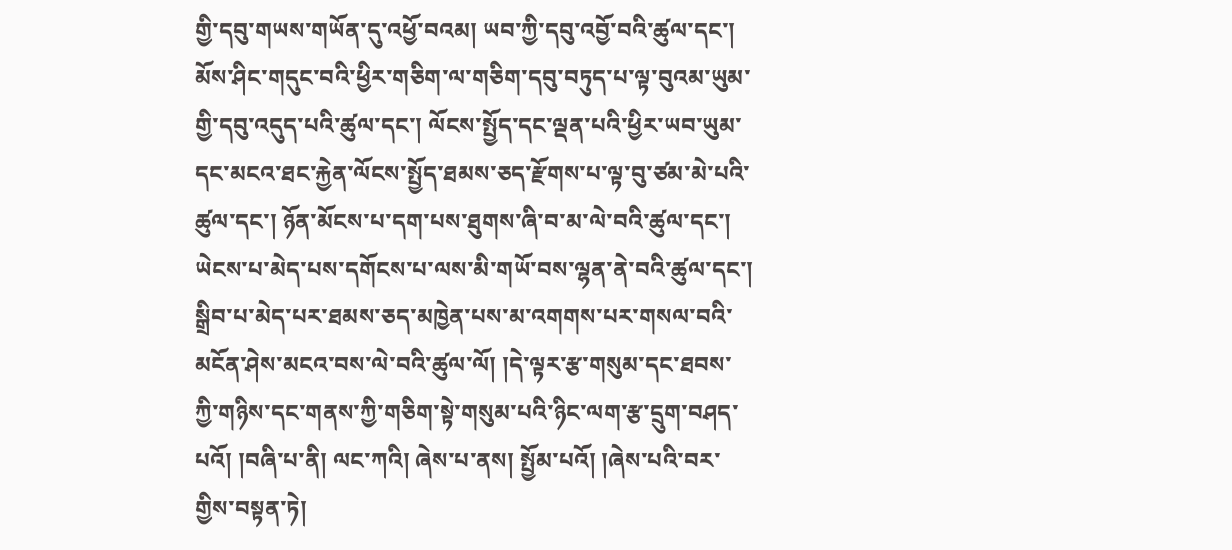གྱི་དབུ་གཡས་གཡོན་དུ་འཕྱོ་བའམ། ཡབ་ཀྱི་དབུ་འབྱོ་བའི་ཚུལ་དང་། མོས་ཤིང་གདུང་བའི་ཕྱིར་གཅིག་ལ་གཅིག་དབུ་བཏུད་པ་ལྟ་བུའམ་ཡུམ་གྱི་དབུ་འདུད་པའི་ཚུལ་དང་། ལོངས་སྤྱོད་དང་ལྡན་པའི་ཕྱིར་ཡབ་ཡུམ་དང་མངའ་ཐང་རྐྱེན་ལོངས་སྤྱོད་ཐམས་ཅད་རྫོགས་པ་ལྟ་བུ་ཙམ་མེ་པའི་ཚུལ་དང་། ཉོན་མོངས་པ་དག་པས་ཐུགས་ཞི་བ་མ་ལེ་བའི་ཚུལ་དང་། ཡེངས་པ་མེད་པས་དགོངས་པ་ལས་མི་གཡོ་བས་ལྷན་ནེ་བའི་ཚུལ་དང་། སྒྲིབ་པ་མེད་པར་ཐམས་ཅད་མཁྱེན་པས་མ་འགགས་པར་གསལ་བའི་མངོན་ཤེས་མངའ་བས་ལེ་བའི་ཚུལ་ལོ། །དེ་ལྟར་རྩ་གསུམ་དང་ཐབས་ཀྱི་གཉིས་དང་གནས་ཀྱི་གཅིག་སྟེ་གསུམ་པའི་ཉིང་ལག་རྩ་དྲུག་བཤད་པའོ། །བཞི་པ་ནི། ལང་ཀའི། ཞེས་པ་ནས། སྤྱོམ་པའོ། །ཞེས་པའི་བར་གྱིས་བསྟན་ཏེ།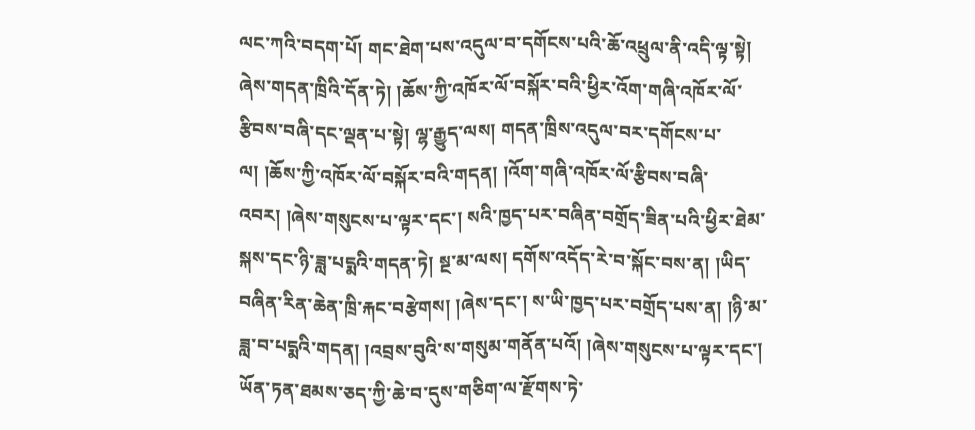ལང་ཀའི་བདག་པོ། གང་ཐེག་པས་འདུལ་བ་དགོངས་པའི་ཆོ་འཕྲུལ་ནི་འདི་ལྟ་སྟེ། ཞེས་གདན་ཁྲིའི་དོན་ཏེ། །ཆོས་ཀྱི་འཁོར་ལོ་བསྐོར་བའི་ཕྱིར་འོག་གཞི་འཁོར་ལོ་རྩིབས་བཞི་དང་ལྡན་པ་སྟེ། ལྷ་རྒྱུད་ལས། གདན་ཁྲིས་འདུལ་བར་དགོངས་པ་ལ། །ཆོས་ཀྱི་འཁོར་ལོ་བསྐོར་བའི་གདན། །འོག་གཞི་འཁོར་ལོ་རྩིབས་བཞི་འབར། །ཞེས་གསུངས་པ་ལྟར་དང་། སའི་ཁྱད་པར་བཞིན་བགྲོད་ཟིན་པའི་ཕྱིར་ཐེམ་སྐས་དང་ཉི་ཟླ་པདྨའི་གདན་ཏེ། སྔ་མ་ལས། དགོས་འདོད་རེ་བ་སྐོང་བས་ན། །ཡིད་བཞིན་རིན་ཆེན་ཁྲི་རྐང་བརྩེགས། །ཞེས་དང་། ས་ཡི་ཁྱད་པར་བགྲོད་པས་ན། །ཉི་མ་ཟླ་བ་པདྨའི་གདན། །འབྲས་བུའི་ས་གསུམ་གནོན་པའོ། །ཞེས་གསུངས་པ་ལྟར་དང་། ཡོན་ཏན་ཐམས་ཅད་ཀྱི་ཆེ་བ་དུས་གཅིག་ལ་རྫོགས་ཏེ་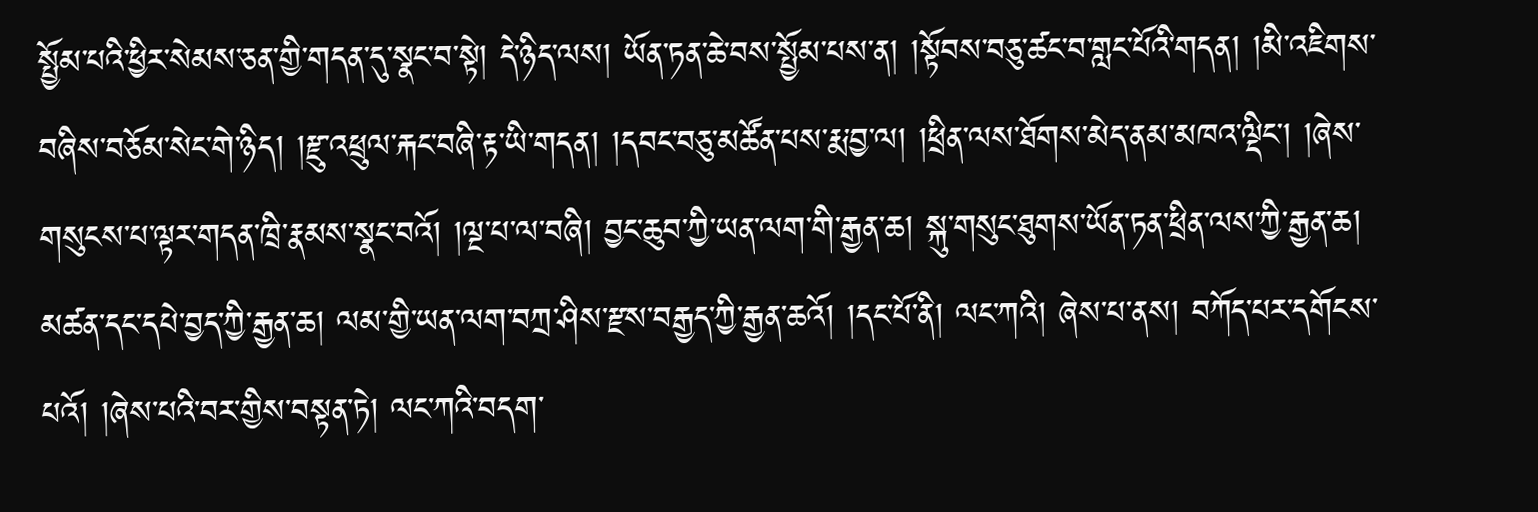སྤྱོམ་པའི་ཕྱིར་སེམས་ཅན་གྱི་གདན་དུ་སྣང་བ་སྟེ། དེ་ཉིད་ལས། ཡོན་ཏན་ཆེ་བས་སྤྱོམ་པས་ན། །སྟོབས་བཅུ་ཚང་བ་གླང་པོའི་གདན། །མི་འཇིགས་བཞིས་བཅོམ་སེང་གེ་ཉིད། །རྫུ་འཕྲུལ་རྐང་བཞི་རྟ་ཡི་གདན། །དབང་བཅུ་མཚོན་པས་རྨ་བྱ་ལ། །ཕྲིན་ལས་ཐོགས་མེད་ནམ་མཁའ་ལྡིང་། །ཞེས་གསུངས་པ་ལྟར་གདན་ཁྲི་རྣམས་སྣང་བའོ། །ལྔ་པ་ལ་བཞི། བྱང་ཆུབ་ཀྱི་ཡན་ལག་གི་རྒྱན་ཆ། སྐུ་གསུང་ཐུགས་ཡོན་ཏན་ཕྲིན་ལས་ཀྱི་རྒྱན་ཆ། མཚན་དང་དཔེ་བྱད་ཀྱི་རྒྱན་ཆ། ལམ་གྱི་ཡན་ལག་བཀྲ་ཤིས་རྫས་བརྒྱད་ཀྱི་རྒྱན་ཆའོ། །དང་པོ་ནི། ལང་ཀའི། ཞེས་པ་ནས། བཀོད་པར་དགོངས་པའོ། །ཞེས་པའི་བར་གྱིས་བསྟན་ཏེ། ལང་ཀའི་བདག་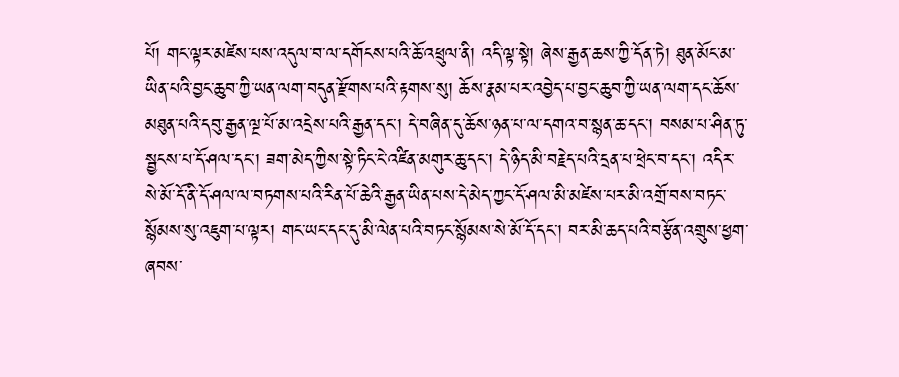པོ། གང་ལྟར་མཛེས་པས་འདུལ་བ་ལ་དགོངས་པའི་ཆོ་འཕྲུལ་ནི། འདི་ལྟ་སྟེ། ཞེས་རྒྱན་ཆས་ཀྱི་དོན་ཏེ། ཐུན་མོང་མ་ཡིན་པའི་བྱང་ཆུབ་ཀྱི་ཡན་ལག་བདུན་རྫོགས་པའི་རྟགས་སུ། ཆོས་རྣམ་པར་འབྱེད་པ་བྱང་ཆུབ་ཀྱི་ཡན་ལག་དང་ཆོས་མཐུན་པའི་དབུ་རྒྱན་ལྔ་པོ་མ་འདྲེས་པའི་རྒྱན་དང་། དེ་བཞིན་དུ་ཆོས་ཉན་པ་ལ་དགའ་བ་སྙན་ཆ་དང་། བསམ་པ་ཤིན་ཏུ་སྦྱངས་པ་དོ་ཤལ་དང་། ཟག་མེད་ཀྱིས་སྟེ་ཏིང་ངེ་འཛིན་མགུར་ཆུ་དང་། དེ་ཉིད་མི་བརྗེད་པའི་དྲན་པ་ཕྲེང་བ་དང་། འདིར་སེ་མོ་དོ་ནི་དོ་ཤལ་ལ་བཏགས་པའི་རིན་པོ་ཆེའི་རྒྱན་ཡིན་པས་དེ་མེད་ཀྱང་དོ་ཤལ་མི་མཛེས་པར་མི་འགྲོ་བས་བཏང་སྙོམས་སུ་འཇུག་པ་ལྟར། གང་ཡང་དང་དུ་མི་ལེན་པའི་བཏང་སྙོམས་སེ་མོ་དོ་དང་། བར་མི་ཆད་པའི་བརྩོན་འགྲུས་ཕྱག་ཞབས་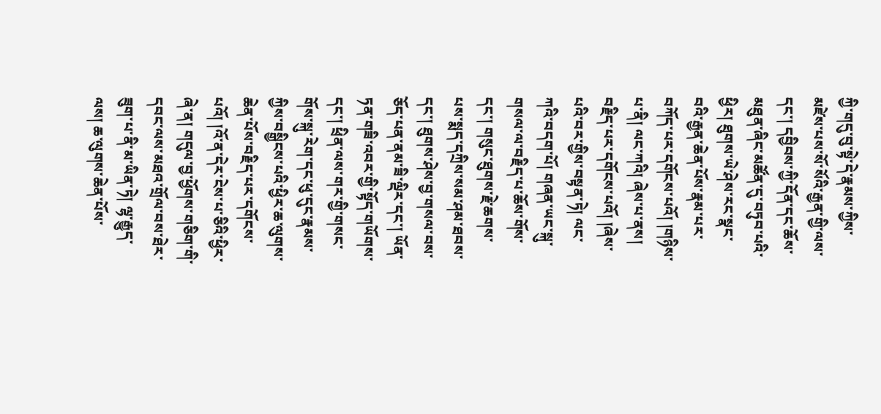ཀྱི་གདུ་བུ་སྟེ་དེ་རྣམས་ཀྱིས་མཛེས་པས་སོ་སོའི་རྒྱན་གྱི་ལས་དང་། དབྱིབས་ཀྱི་དོན་དང་ཆོས་མཐུན་ཞིང་མཚོན་དུ་བཏུབ་པའི་ཕྱིར། ཐུགས་ཡེ་ཤེས་རང་སྣང་བའི་རྒྱན་ཆེན་པོས་རྣམ་པར་བཀོད་པར་དགོངས་པའོ། །གཉིས་པ་ནི། ལང་ཀའི། ཞེས་པ་ནས། བརྗིད་པར་དགོངས་པའོ། །ཞེས་པའི་བར་གྱིས་བསྟན་ཏེ། ལང་ཀའི་བདག་པོ། གཞན་ཡང་སྐུ་གསལ་ལ་བརྗིད་པ་ཆོས་གོས་དང་། གསུང་ཐུགས་རྗེ་ཆགས་པས་སྨད་དཀྲིས་སམ་ཤམ་ཐབས་དང་། ཐུགས་ཤེས་བྱ་གསལ་བས་ཅོད་པན་ནམ་ཟི་ལྡིར་དང་། ཡོན་ཏན་གཟི་འབར་གྱི་སྟོད་གཡོགས་དང་། ཕྲིན་ལས་གར་གྱི་གསང་གོས་སྐུ་རེག་དང་ཕུ་དུང་རྣམས་ཀྱིས་བསྒྱིངས་པའི་ཕྱིར་ཆ་ལུགས་ཆེན་པོས་བརྗིད་པར་དགོངས་པའོ། །འོ་ན་དེར་ངེས་པ་ཅིའི་ཕྱིར་ཞེ་ན། གདུལ་བྱ་ཕྱོགས་གཅིག་གི་དབང་ལས་མཐའ་གྲོལ་བས་ཐེར་ཟུག་པ་ནི་མ་ཡིན་ཏེ། ལྷ་རྒྱུད་ལས། ཆ་ལུགས་ཆེན་པོས་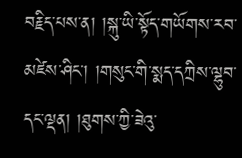བརྗིད་པས་ན། །སྐུ་ཡི་སྟོད་གཡོགས་རབ་མཛེས་ཤིང་། །གསུང་གི་སྨད་དཀྲིས་ལྷུབ་དང་ལྡན། །ཐུགས་ཀྱི་ཟེའུ་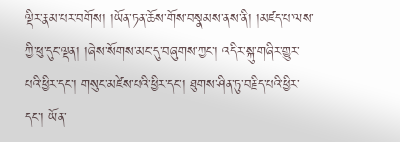ལྡིར་རྣམ་པར་བགོས། །ཡོན་ཏན་ཆོས་གོས་བསྣམས་ནས་ནི། །མཛད་པ་ལས་ཀྱི་ཕུ་དུང་ལྡན། །ཞེས་སོགས་མང་དུ་བཞུགས་ཀྱང་། འདིར་སྐུ་གཞིར་གྱུར་པའི་ཕྱིར་དང་། གསུང་མཛེས་པའི་ཕྱིར་དང་། ཐུགས་ཤིན་ཏུ་བརྗིད་པའི་ཕྱིར་དང་། ཡོན་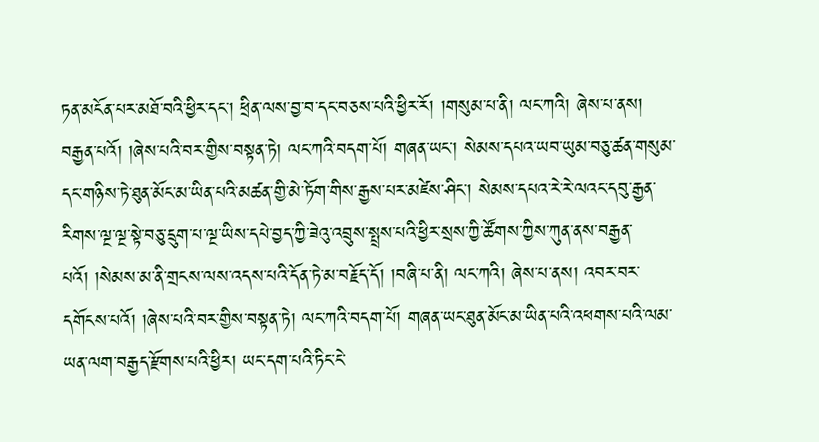ཏན་མངོན་པར་མཐོ་བའི་ཕྱིར་དང་། ཕྲིན་ལས་བྱ་བ་དང་བཅས་པའི་ཕྱིར་རོ། །གསུམ་པ་ནི། ལང་ཀའི། ཞེས་པ་ནས། བརྒྱན་པའོ། །ཞེས་པའི་བར་གྱིས་བསྟན་ཏེ། ལང་ཀའི་བདག་པོ། གཞན་ཡང་། སེམས་དཔའ་ཡབ་ཡུམ་བཅུ་ཚན་གསུམ་དང་གཉིས་ཏེ་ཐུན་མོང་མ་ཡིན་པའི་མཚན་གྱི་མེ་ཏོག་གིས་རྒྱས་པར་མཛེས་ཤིང་། སེམས་དཔའ་རེ་རེ་ལའང་དབུ་རྒྱན་རིགས་ལྔ་ལྔ་སྟེ་བཅུ་དྲུག་པ་ལྔ་ཡིས་དཔེ་བྱད་ཀྱི་ཟེའུ་འབྲུས་སྤྲས་པའི་ཕྱིར་སྲས་ཀྱི་ཚོགས་ཀྱིས་ཀུན་ནས་བརྒྱན་པའོ། །སེམས་མ་ནི་གྲངས་ལས་འདས་པའི་དོན་ཏེ་མ་བརྗོད་དོ། །བཞི་པ་ནི། ལང་ཀའི། ཞེས་པ་ནས། འབར་བར་དགོངས་པའོ། །ཞེས་པའི་བར་གྱིས་བསྟན་ཏེ། ལང་ཀའི་བདག་པོ། གཞན་ཡང་ཐུན་མོང་མ་ཡིན་པའི་འཕགས་པའི་ལམ་ཡན་ལག་བརྒྱད་རྫོགས་པའི་ཕྱིར། ཡང་དག་པའི་ཏིང་ངེ་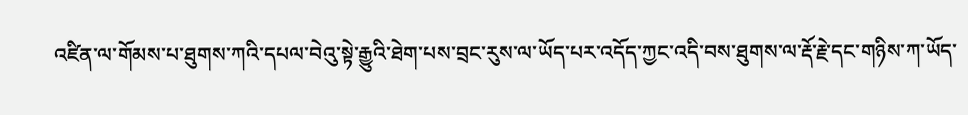འཛིན་ལ་གོམས་པ་ཐུགས་ཀའི་དཔལ་བེའུ་སྟེ་རྒྱུའི་ཐེག་པས་བྲང་རུས་ལ་ཡོད་པར་འདོད་ཀྱང་འདི་བས་ཐུགས་ལ་རྡོ་རྗེ་དང་གཉིས་ཀ་ཡོད་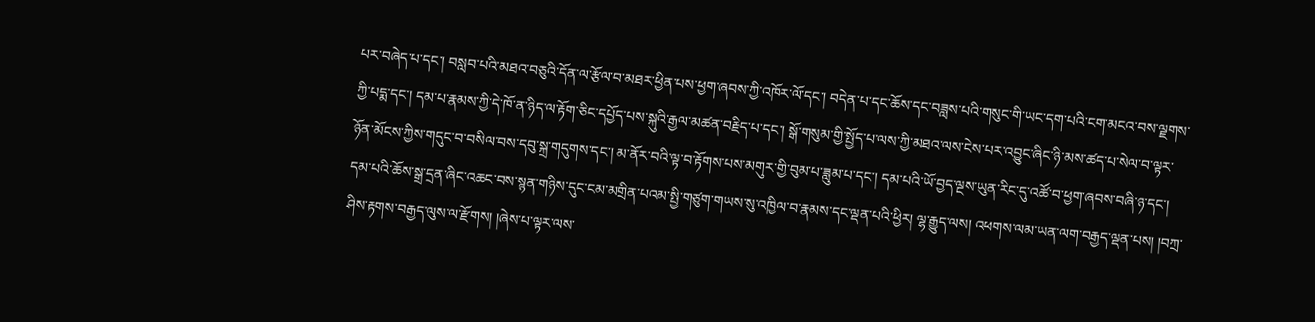པར་བཞེད་པ་དང་། བསླབ་པའི་མཐའ་བཅུའི་དོན་ལ་རྩོལ་བ་མཐར་ཕྱིན་པས་ཕྱག་ཞབས་ཀྱི་འཁོར་ལོ་དང་། བདེན་པ་དང་ཆོས་དང་བཟླས་པའི་གསུང་གི་ཡང་དག་པའི་ངག་མངའ་བས་ལྗགས་ཀྱི་པདྨ་དང་། དམ་པ་རྣམས་ཀྱི་དེ་ཁོ་ན་ཉིད་ལ་རྟོག་ཅིང་དཔྱོད་པས་སྐུའི་རྒྱལ་མཚན་བརྗིད་པ་དང་། སྒོ་གསུམ་གྱི་སྤྱོད་པ་ལས་ཀྱི་མཐའ་ལས་ངེས་པར་འབྱུང་ཞིང་ཉི་མས་ཚད་པ་སེལ་བ་ལྟར་ཉོན་མོངས་ཀྱིས་གདུང་བ་བསིལ་བས་དབུ་སྐྲ་གདུགས་དང་། མ་ནོར་བའི་ལྟ་བ་རྟོགས་པས་མགུར་གྱི་བུམ་པ་ཟླུམ་པ་དང་། དམ་པའི་ཡོ་བྱད་ལྔས་ཡུན་རིང་དུ་འཚོ་བ་ཕྱག་ཞབས་བཞི་ཉ་དང་། དམ་པའི་ཆོས་སྒྲ་དྲན་ཞིང་འཆང་བས་སྙན་གཉིས་དུང་ངམ་མགྲིན་པའམ་སྤྱི་གཙུག་གཡས་སུ་འཁྱིལ་བ་རྣམས་དང་ལྡན་པའི་ཕྱིར། ལྷ་རྒྱུད་ལས། འཕགས་ལམ་ཡན་ལག་བརྒྱད་ལྡན་པས། །བཀྲ་ཤིས་རྟགས་བརྒྱད་ལུས་ལ་རྫོགས། །ཞེས་པ་ལྟར་ལས་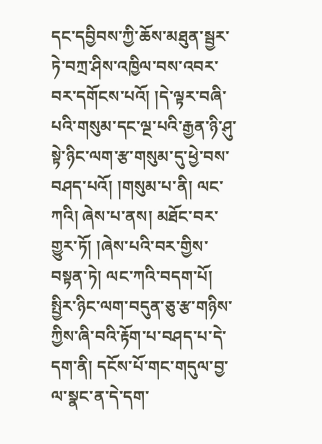དང་དབྱིབས་ཀྱི་ཆོས་མཐུན་སྦྱར་ཏེ་བཀྲ་ཤིས་འཁྱིལ་བས་འབར་བར་དགོངས་པའོ། །དེ་ལྟར་བཞི་པའི་གསུམ་དང་ལྔ་པའི་རྒྱན་ཉི་ཤུ་སྟེ་ཉིང་ལག་རྩ་གསུམ་དུ་ཕྱེ་བས་བཤད་པའོ། །གསུམ་པ་ནི། ལང་ཀའི། ཞེས་པ་ནས། མཐོང་བར་གྱུར་ཏོ། །ཞེས་པའི་བར་གྱིས་བསྟན་ཏེ། ལང་ཀའི་བདག་པོ། སྤྱིར་ཉིང་ལག་བདུན་ཅུ་རྩ་གཉིས་ཀྱིས་ཞི་བའི་རྟོག་པ་བཤད་པ་དེ་དག་ནི། དངོས་པོ་གང་གདུལ་བྱ་ལ་སྣང་ན་དེ་དག་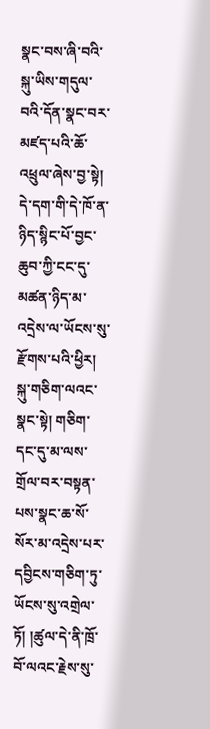སྣང་བས་ཞི་བའི་སྐུ་ཡིས་གདུལ་བའི་དོན་སྣང་བར་མཛད་པའི་ཆོ་འཕྲུལ་ཞེས་བྱ་སྟེ། དེ་དག་གི་དེ་ཁོ་ན་ཉིད་སྙིང་པོ་བྱང་ཆུབ་ཀྱི་ངང་དུ་མཚན་ཉིད་མ་འདྲེས་ལ་ཡོངས་སུ་རྫོགས་པའི་ཕྱིར། སྐུ་གཅིག་ལའང་སྣང་སྟེ། གཅིག་དང་དུ་མ་ལས་གྲོལ་བར་བསྟན་པས་སྣང་ཆ་སོ་སོར་མ་འདྲེས་པར་དབྱིངས་གཅིག་ཏུ་ཡོངས་སུ་འགྲེལ་ཏོ། །ཚུལ་དེ་ནི་ཁྲོ་བོ་ལའང་རྗེས་སུ་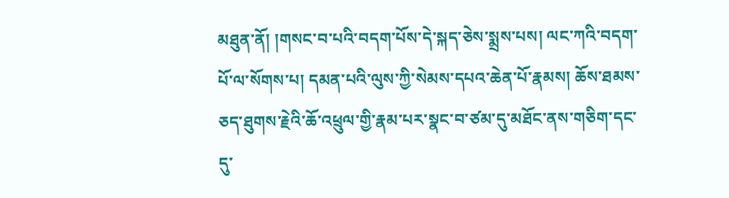མཐུན་ནོ། །གསང་བ་པའི་བདག་པོས་དེ་སྐད་ཅེས་སྨྲས་པས། ལང་ཀའི་བདག་པོ་ལ་སོགས་པ། དམན་པའི་ལུས་ཀྱི་སེམས་དཔའ་ཆེན་པོ་རྣམས། ཆོས་ཐམས་ཅད་ཐུགས་རྗེའི་ཆོ་འཕྲུལ་གྱི་རྣམ་པར་སྣང་བ་ཙམ་དུ་མཐོང་ནས་གཅིག་དང་དུ་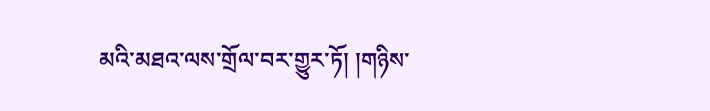མའི་མཐའ་ལས་གྲོལ་བར་གྱུར་ཏོ། །གཉིས་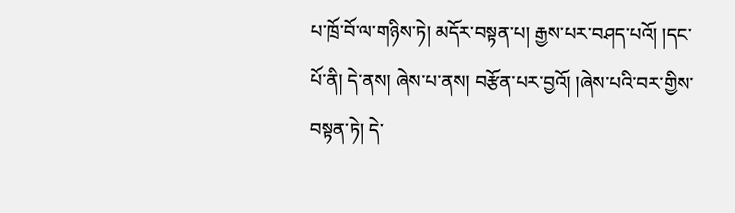པ་ཁྲོ་བོ་ལ་གཉིས་ཏེ། མདོར་བསྟན་པ། རྒྱས་པར་བཤད་པའོ། །དང་པོ་ནི། དེ་ནས། ཞེས་པ་ནས། བརྩོན་པར་བྱའོ། །ཞེས་པའི་བར་གྱིས་བསྟན་ཏེ། དེ་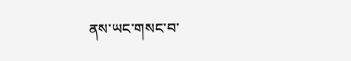ནས་ཡང་གསང་བ་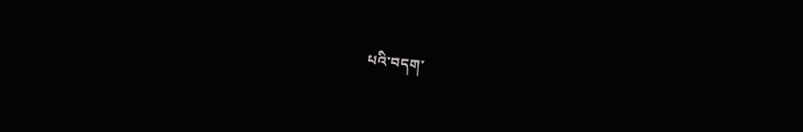པའི་བདག་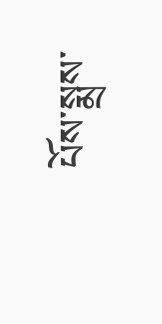པོས་སྨྲས་